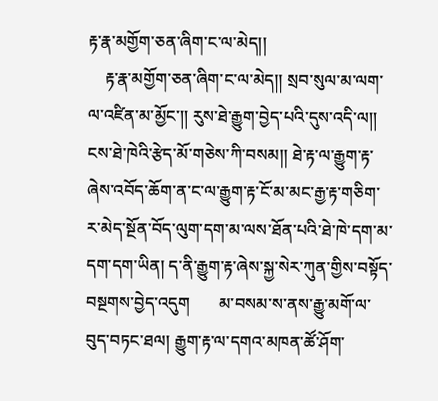རྟ་རྣ་མགྱོག་ཅན་ཞིག་ང་ལ་མེད།།
    རྟ་རྣ་མགྱོག་ཅན་ཞིག་ང་ལ་མེད།། སྲབ་སུལ་མ་ལག་ལ་འཛིན་མ་མྱོང་།། རུས་ཐེ་རྒྱུག་བྱེད་པའི་དུས་འདི་ལ།། ངས་ཐེ་ཁེའི་རྩེད་མོ་གཅེས་ཀི་བསམ།། ཐེ་རྟ་ལ་རྒྱུག་རྟ་ཞེས་འབོད་ཆོག་ན་ང་ལ་རྒྱུག་རྟ་ངོ་མ་མང་རྒྱ་རྟ་གཅིག་ར་མེད་སྔོན་བོད་ལུག་དག་མ་ལས་ཐོན་པའི་ཐེ་ཁེ་དག་མ་དག་དག་ཡིན། ད་ནི་རྒྱུག་རྟ་ཞེས་སྐྱ་སེར་ཀུན་གྱིས་བསྟོད་བསྔགས་བྱེད་འདུག       མ་བསམ་ས་ནས་རྒྱུ་མགོ་ལ་བུད་བཏང་ཐལ། རྒྱུག་རྟ་ལ་དགའ་མཁན་ཚོ་ཤོག་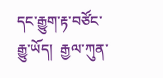དང་རྒྱུག་རྟ་བཙོང་རྒྱུ་ཡོད།  རྒྱལ་ཀུན་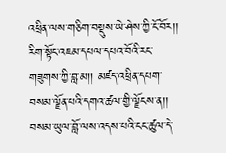འཕྲིན་ལས་གཅིག་བསྡུས་ཡེ་ཤེས་ཀྱི་ངོ་བོར།། རིག་སྟོང་འཇམ་དཔལ་དཔའ་བོའི་རང་གཟུགས་ཀྱི་བླ་མ།། མཛད་འཕྲིན་དཔག་བསམ་ལྗོན་པའི་དགའ་ཚལ་གྱི་ལྗོངས་ན།། བསམ་ཡུལ་བློ་ལས་འདས་པའི་ངང་ཚུལ་དེ་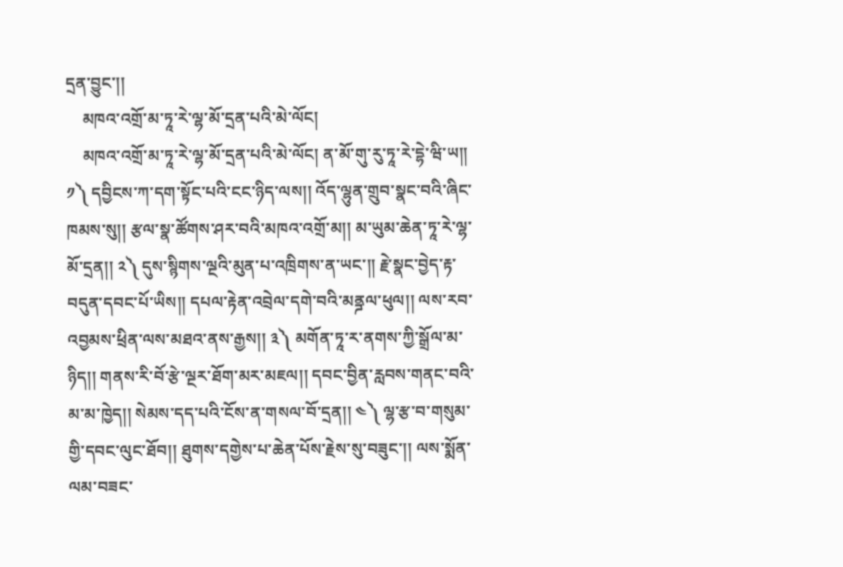དྲན་བྱུང་།།
    མཁའ་འགྲོ་མ་ཏཱ་རེ་ལྷ་མོ་དྲན་པའི་མེ་ལོང།
    མཁའ་འགྲོ་མ་ཏཱ་རེ་ལྷ་མོ་དྲན་པའི་མེ་ལོང། ན་མོ་གུ་རུ་ཏཱ་རེ་དྷེ་ཝི་ཡ།། ༡༽ དབྱིངས་ཀ་དག་སྟོང་པའི་ངང་ཉིད་ལས།། འོད་ལྷུན་གྲུབ་སྣང་བའི་ཞིང་ཁམས་སུ།། རྩལ་སྣ་ཚོགས་ཤར་བའི་མཁའ་འགྲོ་མ།། མ་ཡུམ་ཆེན་ཏཱ་རེ་ལྷ་མོ་དྲན།། ༢༽ དུས་སྙིགས་ལྔའི་མུན་པ་འཁྲིགས་ན་ཡང་།། རྗེ་སྣང་བྱེད་རྟ་བདུན་དབང་པོ་ཡིས།། དཔལ་རྟེན་འབྲེལ་དགེ་བའི་མནྜལ་ཕུལ།། ལས་རབ་འབྱམས་ཕྲིན་ལས་མཐའ་ནས་རྒྱས།། ༣༽ མགོན་ཏཱ་ར་ནགས་ཀྱི་སྒྲོལ་མ་ཉིད།། གནས་རི་བོ་རྩེ་ལྔར་ཐོག་མར་མཇལ།། དབང་བྱིན་རླབས་གནང་བའི་མ་མ་ཁྱེད།། སེམས་དད་པའི་ངོས་ན་གསལ་བོ་དྲན།། ༤༽ ལྷ་རྩ་བ་གསུམ་གྱི་དབང་ལུང་ཐོབ།། ཐུགས་དགྱེས་པ་ཆེན་པོས་རྗེས་སུ་བཟུང་།། ལས་སྨོན་ལམ་བཟང་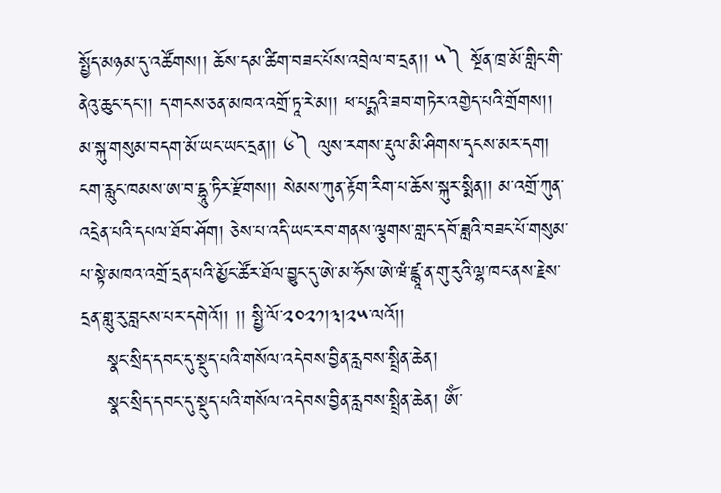སྤྱོད་མཉམ་དུ་འཚོགས།། ཆོས་དམ་ཚིག་བཟང་པོས་འབྲེལ་བ་དྲན།། ༥༽ སྔོན་ཁྲ་མོ་གླིང་གི་ནེའུ་ཆུང་དང་།། ད་གངས་ཅན་མཁའ་འགྲོ་ཏཱ་རེ་མ།། ཕ་པདྨའི་ཟབ་གཏེར་འགྱེད་པའི་གྲོགས།། མ་སྐུ་གསུམ་བདག་མོ་ཡང་ཡང་དྲན།། ༦༽ ལུས་རགས་རྡུལ་མི་ཤིགས་དྭངས་མར་དག། ངག་རླུང་ཁམས་ཨ་བ་དྷཱུ་ཏིར་རྫོགས།། སེམས་ཀུན་རྟོག་རིག་པ་ཆོས་སྐུར་སྨིན།། མ་འགྲོ་ཀུན་འདྲེན་པའི་དཔལ་ཐོབ་ཤོག། ཅེས་པ་འདི་ཡང་རབ་གནས་ལྕགས་གླང་དབོ་ཟླའི་བཟང་པོ་གསུམ་པ་སྟེ་མཁའ་འགྲོ་དྲན་པའི་མྱོང་ཚོར་ཐོལ་བྱུང་དུ་ཨེ་མ་ཧོས་ཨེ་ཝཾ་ཛྙཱ་ན་གུ་རུའི་ལྷ་ཁང་ནས་རྗེས་དྲན་གླུ་རུ་བླངས་པར་དགེའོ།། །། སྤྱི་ལོ་༢༠༢༡།༣།༢༥་ལའོ།།
    སྣང་སྲིད་དབང་དུ་སྡུད་པའི་གསོལ་འདེབས་བྱིན་རླབས་སྤྲིན་ཆེན།
    སྣང་སྲིད་དབང་དུ་སྡུད་པའི་གསོལ་འདེབས་བྱིན་རླབས་སྤྲིན་ཆེན། ཨོཾ་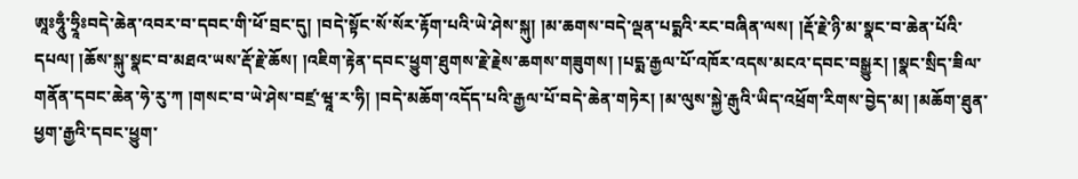ཨཱཿཧཱུྃ་ཧྲཱིཿབདེ་ཆེན་འབར་བ་དབང་གི་ཕོ་བྲང་དུ། །བདེ་སྟོང་སོ་སོར་རྟོག་པའི་ཡེ་ཤེས་སྐུ། །མ་ཆགས་བདེ་ལྡན་པདྨའི་རང་བཞིན་ལས། །རྡོ་རྗེ་ཉི་མ་སྣང་བ་ཆེན་པོའི་དཔལ། །ཆོས་སྐུ་སྣང་བ་མཐའ་ཡས་རྡོ་རྗེ་ཆོས། །འཇིག་རྟེན་དབང་ཕྱུག་ཐུགས་རྗེ་རྗེས་ཆགས་གཟུགས། །པདྨ་རྒྱལ་པོ་འཁོར་འདས་མངའ་དབང་བསྒྱུར། །སྣང་སྲིད་ཟིལ་གནོན་དབང་ཆེན་ཧེ་རུ་ཀ །གསང་བ་ཡེ་ཤེས་བཛྲ་ཝཱ་ར་ཧི། །བདེ་མཆོག་འདོད་པའི་རྒྱལ་པོ་བདེ་ཆེན་གཏེར། །མ་ལུས་སྐྱེ་རྒུའི་ཡིད་འཕྲོག་རིགས་བྱེད་མ། །མཆོག་ཐུན་ཕྱག་རྒྱའི་དབང་ཕྱུག་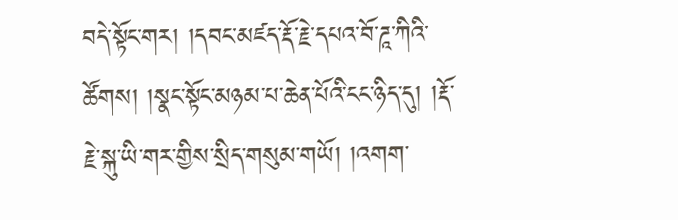བདེ་སྟོང་གར། །དབང་མཛད་རྡོ་རྗེ་དཔའ་བོ་ཌཱ་ཀིའི་ཚོགས། །སྣང་སྟོང་མཉམ་པ་ཆེན་པོའི་ངང་ཉིད་དུ། །རྡོ་རྗེ་སྐུ་ཡི་གར་གྱིས་སྲིད་གསུམ་གཡོ། །འགག་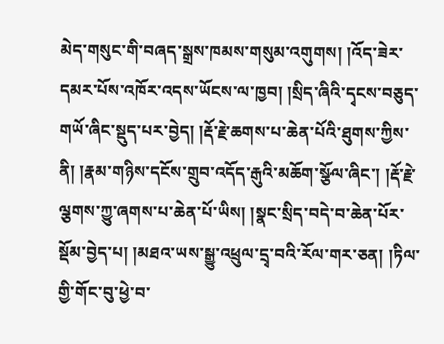མེད་གསུང་གི་བཞད་སྒྲས་ཁམས་གསུམ་འགུགས། །འོད་ཟེར་དམར་པོས་འཁོར་འདས་ཡོངས་ལ་ཁྱབ། །སྲིད་ཞིའི་དྭངས་བཅུད་གཡོ་ཞིང་སྡུད་པར་བྱེད། །རྡོ་རྗེ་ཆགས་པ་ཆེན་པོའི་ཐུགས་ཀྱིས་ནི། །རྣམ་གཉིས་དངོས་གྲུབ་འདོད་རྒུའི་མཆོག་སྩོལ་ཞིང་། །རྡོ་རྗེ་ལྕགས་ཀྱུ་ཞགས་པ་ཆེན་པོ་ཡིས། །སྣང་སྲིད་བདེ་བ་ཆེན་པོར་སྡོམ་བྱེད་པ། །མཐའ་ཡས་སྒྱུ་འཕྲུལ་དྲྭ་བའི་རོལ་གར་ཅན། །ཏིལ་གྱི་གོང་བུ་ཕྱེ་བ་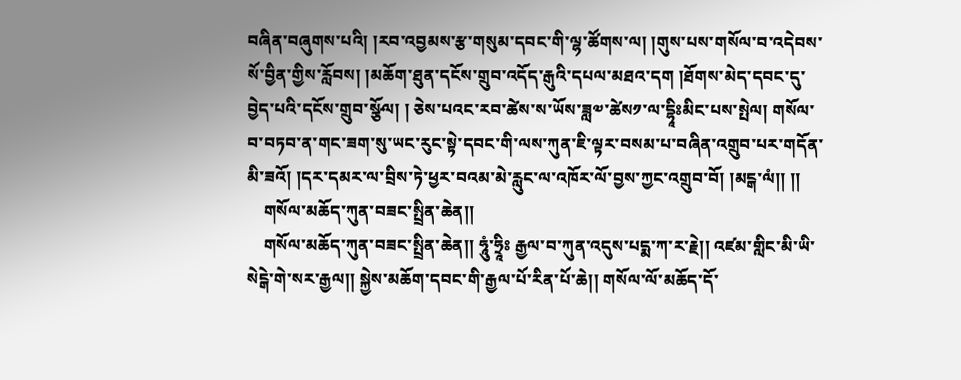བཞིན་བཞུགས་པའི། །རབ་འབྱམས་རྩ་གསུམ་དབང་གི་ལྷ་ཚོགས་ལ། །གུས་པས་གསོལ་བ་འདེབས་སོ་བྱིན་གྱིས་རློབས། །མཆོག་ཐུན་དངོས་གྲུབ་འདོད་རྒུའི་དཔལ་མཐའ་དག །ཐོགས་མེད་དབང་དུ་བྱེད་པའི་དངོས་གྲུབ་སྩོལ། ། ཅེས་པའང་རབ་ཚེས་ས་ཡོས་ཟླ༧་ཚེས༡་ལ་དྷཱིཿམིང་པས་སྤེལ། གསོལ་བ་བཏབ་ན་གང་ཟག་སུ་ཡང་རུང་སྟེ་དབང་གི་ལས་ཀུན་ཇི་ལྟར་བསམ་པ་བཞིན་འགྲུབ་པར་གདོན་མི་ཟའོ། །དར་དམར་ལ་བྲིས་ཏེ་ཕྱར་བའམ་མེ་རླུང་ལ་འཁོར་ལོ་བྱས་ཀྱང་འགྲུབ་བོ། །མངྒ་ལཾ།། །།
    གསོལ་མཆོད་ཀུན་བཟང་སྤྲིན་ཆེན།།
    གསོལ་མཆོད་ཀུན་བཟང་སྤྲིན་ཆེན།། ཧཱུཾ་ཧྲཱིཿ རྒྱལ་བ་ཀུན་འདུས་པདྨ་ཀ་ར་རྗེ།། འཛམ་གླིང་མི་ཡི་སེངྒེ་གེ་སར་རྒྱལ།། སྐྱེས་མཆོག་དབང་གི་རྒྱལ་པོ་རིན་པོ་ཆེ།། གསོལ་ལོ་མཆོད་དོ་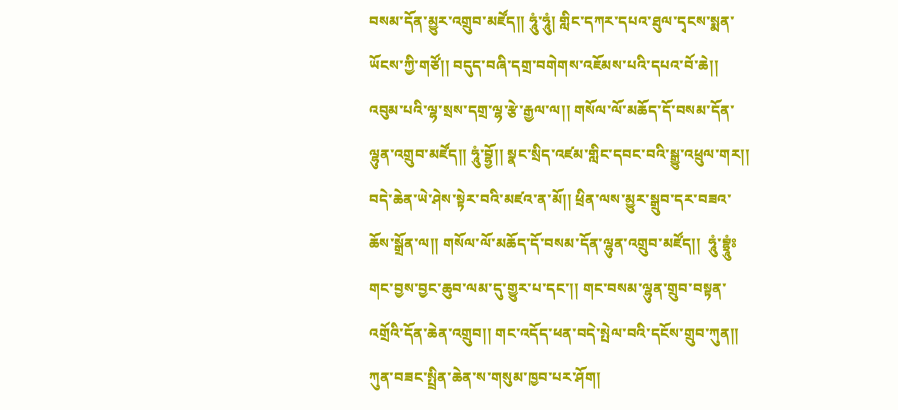བསམ་དོན་མྱུར་འགྲུབ་མཛོད།། ཧཱུཾ་ཧཱུཾ། གླིང་དཀར་དཔའ་ཐུལ་དྭངས་སྨན་ཡོངས་ཀྱི་གཙོ།། བདུད་བཞི་དགྲ་བགེགས་འཇོམས་པའི་དཔའ་བོ་ཆེ།། འབུམ་པའི་ལྷ་སྲས་དགྲ་ལྷ་རྩེ་རྒྱལ་ལ།། གསོལ་ལོ་མཆོད་དོ་བསམ་དོན་ལྷུན་འགྲུབ་མཛོད།། ཧཱུཾ་བྷྱོ།། སྣང་སྲིད་འཛམ་གླིང་དབང་བའི་སྒྱུ་འཕྲུལ་གར།། བདེ་ཆེན་ཡེ་ཤེས་སྟེར་བའི་མཛའ་ན་མོ།། ཕྲིན་ལས་མྱུར་སྒྲུབ་དར་བཟའ་ཆོས་སྒྲོན་ལ།། གསོལ་ལོ་མཆོད་དོ་བསམ་དོན་ལྷུན་འགྲུབ་མཛོད།།  ཧཱུཾ་བྷྲཱུཾཿ གང་བྱས་བྱང་ཆུབ་ལམ་དུ་གྱུར་པ་དང་།། གང་བསམ་ལྷུན་གྲུབ་བསྟན་འགྲོའི་དོན་ཆེན་འགྲུབ།། གང་འདོད་ཕན་བདེ་སྤེལ་བའི་དངོས་གྲུབ་ཀུན།། ཀུན་བཟང་སྤྲིན་ཆེན་ས་གསུམ་ཁྱབ་པར་ཤོག།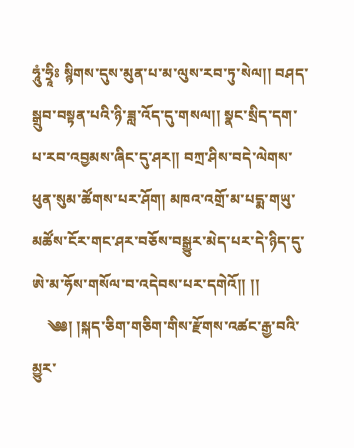ཧཱུཾ་ཧྲཱིཿ སྙིགས་དུས་མུན་པ་མ་ལུས་རབ་ཏུ་སེལ།། བཤད་སྒྲུབ་བསྟན་པའི་ཉི་ཟླ་འོད་དུ་གསལ།། སྣང་སྲིད་དག་པ་རབ་འབྱམས་ཞིང་དུ་ཤར།། བཀྲ་ཤིས་བདེ་ལེགས་ཕུན་སུམ་ཚོགས་པར་ཤོག། མཁའ་འགྲོ་མ་པདྨ་གཡུ་མཚོས་ངོར་གང་ཤར་བཅོས་བསྒྱུར་མེད་པར་དེ་ཉིད་དུ་ཨེ་མ་ཧོས་གསོལ་བ་འདེབས་པར་དགེའོ།། །།
    ༄༅། །སྐད་ཅིག་གཅིག་གིས་རྫོགས་འཚང་རྒྱ་བའི་མྱུར་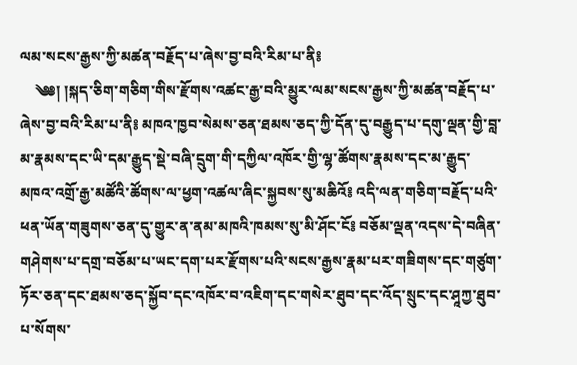ལམ་སངས་རྒྱས་ཀྱི་མཚན་བརྗོད་པ་ཞེས་བྱ་བའི་རིམ་པ་ནི༔
    ༄༅། །སྐད་ཅིག་གཅིག་གིས་རྫོགས་འཚང་རྒྱ་བའི་མྱུར་ལམ་སངས་རྒྱས་ཀྱི་མཚན་བརྗོད་པ་ཞེས་བྱ་བའི་རིམ་པ་ནི༔ མཁའ་ཁྱབ་སེམས་ཅན་ཐམས་ཅད་ཀྱི་དོན་དུ་བརྒྱུད་པ་དགུ་ལྡན་གྱི་བླ་མ་རྣམས་དང་ཡི་དམ་རྒྱུད་སྡེ་བཞི་དྲུག་གི་དཀྱིལ་འཁོར་གྱི་ལྷ་ཚོགས་རྣམས་དང་མ་རྒྱུད་མཁའ་འགྲོ་རྒྱ་མཚོའི་ཚོགས་ལ་ཕྱག་འཚལ་ཞིང་སྐྱབས་སུ་མཆིའོ༔ འདི་ལན་གཅིག་བརྗོད་པའི་ཕན་ཡོན་གཟུགས་ཅན་དུ་གྱུར་ན་ནམ་མཁའི་ཁམས་སུ་མི་ཤོང་ངོ༔ བཅོམ་ལྡན་འདས་དེ་བཞིན་གཤེགས་པ་དགྲ་བཅོམ་པ་ཡང་དག་པར་རྫོགས་པའི་སངས་རྒྱས་རྣམ་པར་གཟིགས་དང་གཙུག་ཏོར་ཅན་དང་ཐམས་ཅད་སྐྱོབ་དང་འཁོར་བ་འཇིག་དང་གསེར་ཐུབ་དང་འོད་སྲུང་དང་ཤཱཀྱ་ཐུབ་པ་སོགས་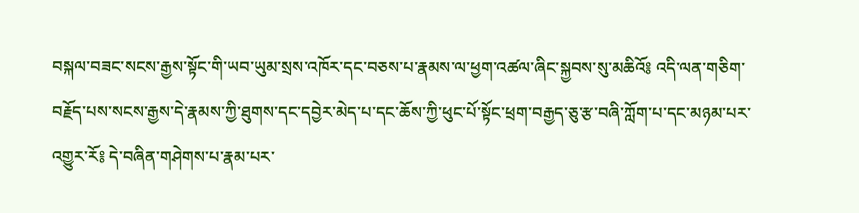བསྐལ་བཟང་སངས་རྒྱས་སྟོང་གི་ཡབ་ཡུམ་སྲས་འཁོར་དང་བཅས་པ་རྣམས་ལ་ཕྱག་འཚལ་ཞིང་སྐྱབས་སུ་མཆིའོ༔ འདི་ལན་གཅིག་བརྗོད་པས་སངས་རྒྱས་དེ་རྣམས་ཀྱི་ཐུགས་དང་དབྱེར་མེད་པ་དང་ཆོས་ཀྱི་ཕུང་པོ་སྟོང་ཕྲག་བརྒྱད་ཅུ་རྩ་བཞི་ཀློག་པ་དང་མཉམ་པར་འགྱུར་རོ༔ དེ་བཞིན་གཤེགས་པ་རྣམ་པར་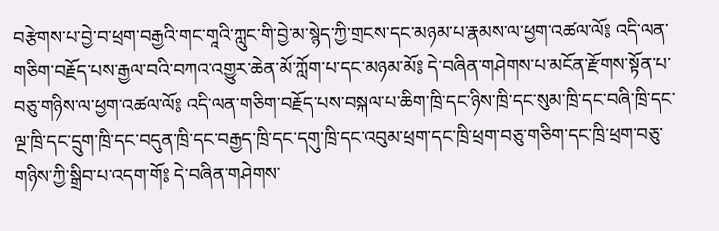བརྩེགས་པ་བྱེ་བ་ཕྲག་བརྒྱའི་གང་གཱའི་ཀླུང་གི་བྱེ་མ་སྙེད་ཀྱི་གྲངས་དང་མཉམ་པ་རྣམས་ལ་ཕྱག་འཚལ་ལོ༔ འདི་ལན་གཅིག་བརྗོད་པས་རྒྱལ་བའི་བཀའ་འགྱུར་ཆེན་མོ་ཀློག་པ་དང་མཉམ་མོ༔ དེ་བཞིན་གཤེགས་པ་མངོན་རྫོགས་སྟོན་པ་བཅུ་གཉིས་ལ་ཕྱག་འཚལ་ལོ༔ འདི་ལན་གཅིག་བརྗོད་པས་བསྐལ་པ་ཆིག་ཁྲི་དང་ཉིས་ཁྲི་དང་སུམ་ཁྲི་དང་བཞི་ཁྲི་དང་ལྔ་ཁྲི་དང་དྲུག་ཁྲི་དང་བདུན་ཁྲི་དང་བརྒྱད་ཁྲི་དང་དགུ་ཁྲི་དང་འབུམ་ཕྲག་དང་ཁྲི་ཕྲག་བཅུ་གཅིག་དང་ཁྲི་ཕྲག་བཅུ་གཉིས་ཀྱི་སྒྲིབ་པ་འདག་གོ༔ དེ་བཞིན་གཤེགས་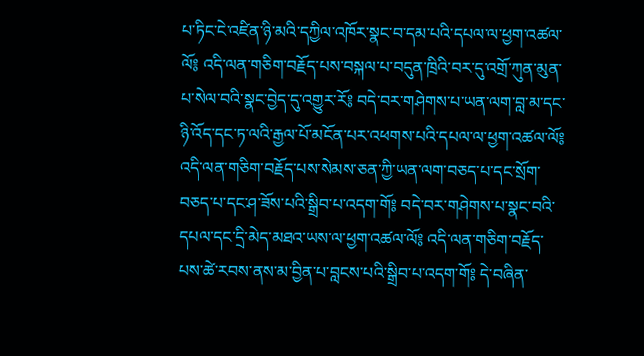པ་ཏིང་ངེ་འཛིན་ཉི་མའི་དཀྱིལ་འཁོར་སྣང་བ་དམ་པའི་དཔལ་ལ་ཕྱག་འཚལ་ལོ༔ འདི་ལན་གཅིག་བརྗོད་པས་བསྐལ་པ་བདུན་ཁྲིའི་བར་དུ་འགྲོ་ཀུན་མུན་པ་སེལ་བའི་སྣང་བྱེད་དུ་འགྱུར་རོ༔ བདེ་བར་གཤེགས་པ་ཡན་ལག་བླ་མ་དང་ཉི་འོད་དང་ཏ་ལའི་རྒྱལ་པོ་མངོན་པར་འཕགས་པའི་དཔལ་ལ་ཕྱག་འཚལ་ལོ༔ འདི་ལན་གཅིག་བརྗོད་པས་སེམས་ཅན་ཀྱི་ཡན་ལག་བཅད་པ་དང་སྲོག་བཅད་པ་དང་ཤ་ཟོས་པའི་སྒྲིབ་པ་འདག་གོ༔ བདེ་བར་གཤེགས་པ་སྣང་བའི་དཔལ་དང་དྲི་མེད་མཐའ་ཡས་ལ་ཕྱག་འཚལ་ལོ༔ འདི་ལན་གཅིག་བརྗོད་པས་ཚེ་རབས་ནས་མ་བྱིན་པ་བླངས་པའི་སྒྲིབ་པ་འདག་གོ༔ དེ་བཞིན་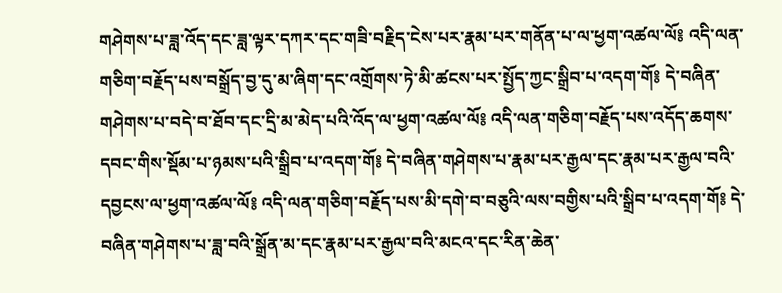གཤེགས་པ་ཟླ་འོད་དང་ཟླ་ལྟར་དཀར་དང་གཟི་བརྗིད་ངེས་པར་རྣམ་པར་གནོན་པ་ལ་ཕྱག་འཚལ་ལོ༔ འདི་ལན་གཅིག་བརྗོད་པས་བསྒྲོད་བྱ་དུ་མ་ཞིག་དང་འགྲོགས་ཏེ་མི་ཚངས་པར་སྤྱོད་ཀྱང་སྒྲིབ་པ་འདག་གོ༔ དེ་བཞིན་གཤེགས་པ་བདེ་བ་ཐོབ་དང་དྲི་མ་མེད་པའི་འོད་ལ་ཕྱག་འཚལ་ལོ༔ འདི་ལན་གཅིག་བརྗོད་པས་འདོད་ཆགས་དབང་གིས་སྡོམ་པ་ཉམས་པའི་སྒྲིབ་པ་འདག་གོ༔ དེ་བཞིན་གཤེགས་པ་རྣམ་པར་རྒྱལ་དང་རྣམ་པར་རྒྱལ་བའི་དབྱངས་ལ་ཕྱག་འཚལ་ལོ༔ འདི་ལན་གཅིག་བརྗོད་པས་མི་དགེ་བ་བཅུའི་ལས་བགྱིས་པའི་སྒྲིབ་པ་འདག་གོ༔ དེ་བཞིན་གཤེགས་པ་ཟླ་བའི་སྒྲོན་མ་དང་རྣམ་པར་རྒྱལ་བའི་མངའ་དང་རིན་ཆེན་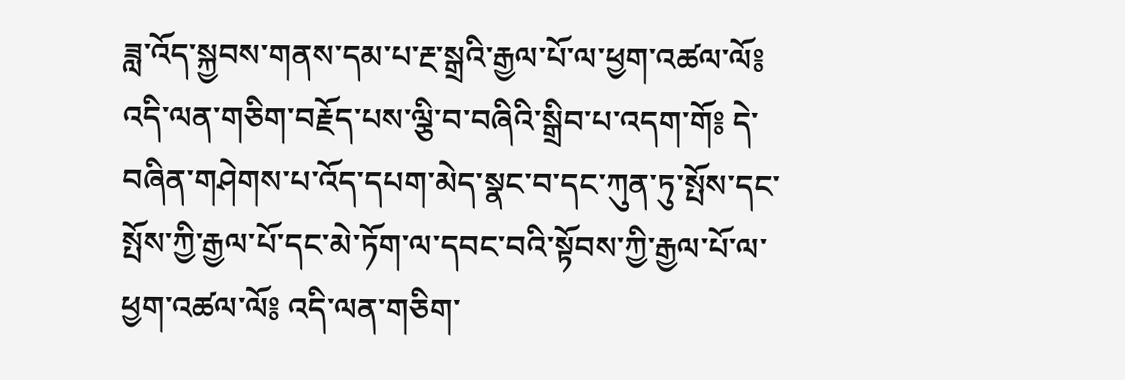ཟླ་འོད་སྐྱབས་གནས་དམ་པ་རྔ་སྒྲའི་རྒྱལ་པོ་ལ་ཕྱག་འཚལ་ལོ༔ འདི་ལན་གཅིག་བརྗོད་པས་ལྕི་བ་བཞིའི་སྒྲིབ་པ་འདག་གོ༔ དེ་བཞིན་གཤེགས་པ་འོད་དཔག་མེད་སྣང་བ་དང་ཀུན་ཏུ་སྤོས་དང་སྤོས་ཀྱི་རྒྱལ་པོ་དང་མེ་ཏོག་ལ་དབང་བའི་སྟོབས་ཀྱི་རྒྱལ་པོ་ལ་ཕྱག་འཚལ་ལོ༔ འདི་ལན་གཅིག་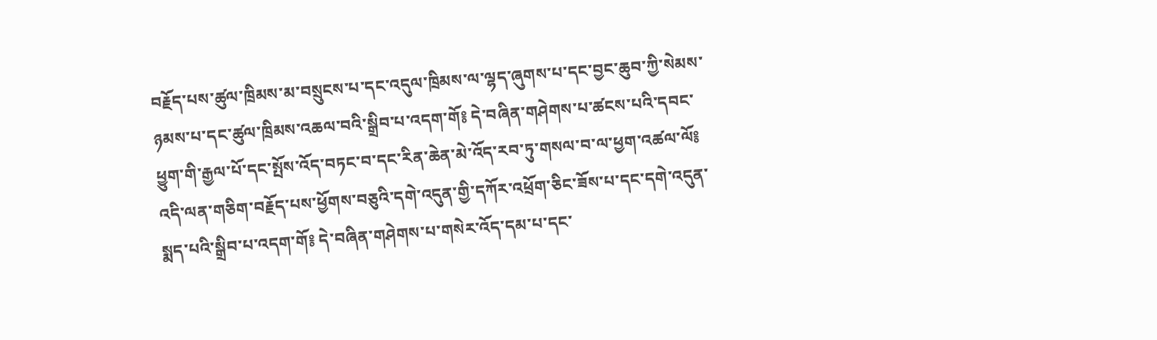བརྗོད་པས་ཚུལ་ཁྲིམས་མ་བསྲུངས་པ་དང་འདུལ་ཁྲིམས་ལ་ལྷད་ཞུགས་པ་དང་བྱང་ཆུབ་ཀྱི་སེམས་ཉམས་པ་དང་ཚུལ་ཁྲིམས་འཆལ་བའི་སྒྲིབ་པ་འདག་གོ༔ དེ་བཞིན་གཤེགས་པ་ཚངས་པའི་དབང་ཕྱུག་གི་རྒྱལ་པོ་དང་སྤོས་འོད་བཏང་བ་དང་རིན་ཆེན་མེ་འོད་རབ་ཏུ་གསལ་བ་ལ་ཕྱག་འཚལ་ལོ༔ འདི་ལན་གཅིག་བརྗོད་པས་ཕྱོགས་བཅུའི་དགེ་འདུན་གྱི་དཀོར་འཕྲོག་ཅིང་ཟོས་པ་དང་དགེ་འདུན་སྨད་པའི་སྒྲིབ་པ་འདག་གོ༔ དེ་བཞིན་གཤེགས་པ་གསེར་འོད་དམ་པ་དང་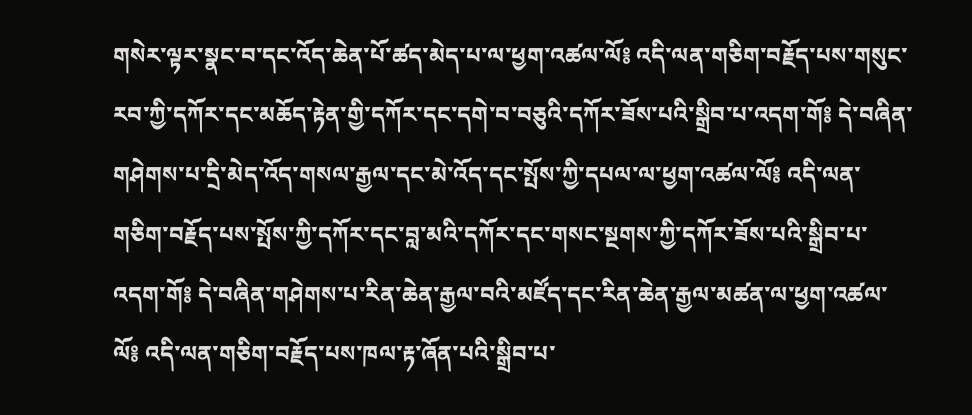གསེར་ལྟར་སྣང་བ་དང་འོད་ཆེན་པོ་ཚད་མེད་པ་ལ་ཕྱག་འཚལ་ལོ༔ འདི་ལན་གཅིག་བརྗོད་པས་གསུང་རབ་ཀྱི་དཀོར་དང་མཆོད་རྟེན་གྱི་དཀོར་དང་དགེ་བ་བཅུའི་དཀོར་ཟོས་པའི་སྒྲིབ་པ་འདག་གོ༔ དེ་བཞིན་གཤེགས་པ་དྲི་མེད་འོད་གསལ་རྒྱལ་དང་མེ་འོད་དང་སྤོས་ཀྱི་དཔལ་ལ་ཕྱག་འཚལ་ལོ༔ འདི་ལན་གཅིག་བརྗོད་པས་སྤོས་ཀྱི་དཀོར་དང་བླ་མའི་དཀོར་དང་གསང་སྔགས་ཀྱི་དཀོར་ཟོས་པའི་སྒྲིབ་པ་འདག་གོ༔ དེ་བཞིན་གཤེགས་པ་རིན་ཆེན་རྒྱལ་བའི་མཛོད་དང་རིན་ཆེན་རྒྱལ་མཚན་ལ་ཕྱག་འཚལ་ལོ༔ འདི་ལན་གཅིག་བརྗོད་པས་ཁལ་རྟ་ཞོན་པའི་སྒྲིབ་པ་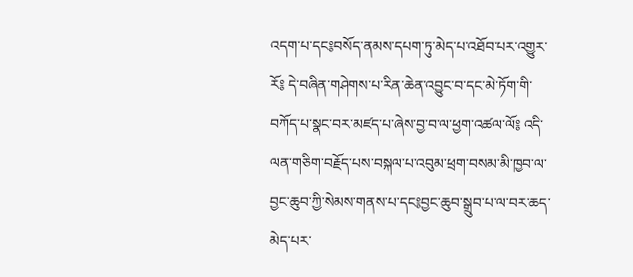འདག་པ་དང༔བསོད་ནམས་དཔག་ཏུ་མེད་པ་འཐོབ་པར་འགྱུར་རོ༔ དེ་བཞིན་གཤེགས་པ་རིན་ཆེན་འབྱུང་བ་དང་མེ་ཏོག་གི་བཀོད་པ་སྣང་བར་མཛད་པ་ཞེས་བྱ་བ་ལ་ཕྱག་འཚལ་ལོ༔ འདི་ལན་གཅིག་བརྗོད་པས་བསྐལ་པ་འབུམ་ཕྲག་བསམ་མི་ཁྱབ་ལ་བྱང་ཆུབ་ཀྱི་སེམས་གནས་པ་དང༔བྱང་ཆུབ་སྒྲུབ་པ་ལ་བར་ཆད་མེད་པར་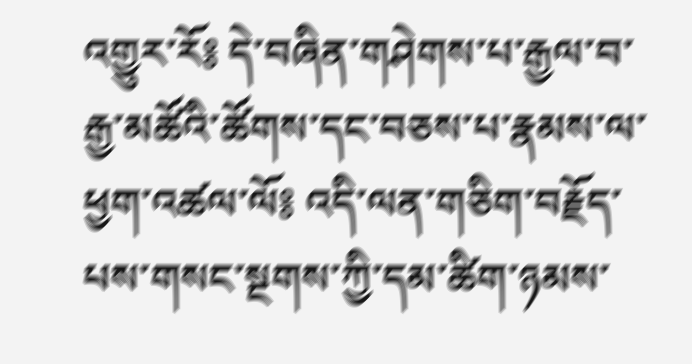འགྱུར་རོ༔ དེ་བཞིན་གཤེགས་པ་རྒྱལ་བ་རྒྱ་མཚོའི་ཚོགས་དང་བཅས་པ་རྣམས་ལ་ཕྱག་འཚལ་ལོ༔ འདི་ལན་གཅིག་བརྗོད་པས་གསང་སྔགས་ཀྱི་དམ་ཚིག་ཉམས་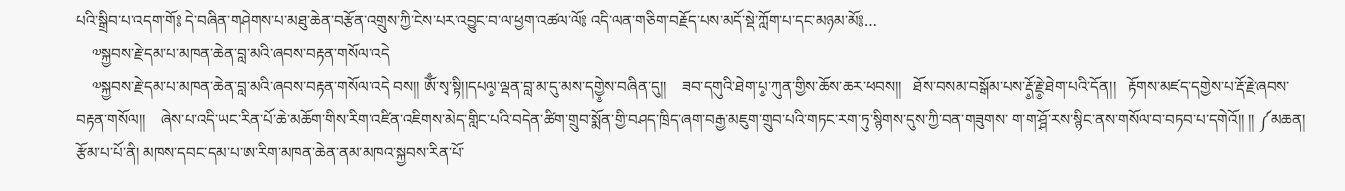པའི་སྒྲིབ་པ་འདག་གོ༔ དེ་བཞིན་གཤེགས་པ་མཐུ་ཆེན་བརྩོན་འགྲུས་ཀྱི་ངེས་པར་འབྱུང་བ་ལ་ཕྱག་འཚལ་ལོ༔ འདི་ལན་གཅིག་བརྗོད་པས་མདོ་སྡེ་ཀློག་པ་དང་མཉམ་མོ༔…
    ༧སྐྱབས་རྗེ་དམ་པ་མཁན་ཆེན་བླ་མའི་ཞབས་བརྟན་གསོལ་འདེ
    ༧སྐྱབས་རྗེ་དམ་པ་མཁན་ཆེན་བླ་མའི་ཞབས་བརྟན་གསོལ་འདེ བས།། ཨོྃ་སྭ་སྟི།།དཔལ༵་ལྡན་བླ་མ་དུ་མས་དགྱེ༵ས་བཞིན་དུ།།    ཟབ་དགུའི་ཐེག་པ༵་ཀུན་གྱིས་ཆོས་ཆར་ཕབས།།   ཐོས་བསམ་བསྒོམ་པས་རྡོ༵་རྗེ༵་ཐེག་པའི་དོན།།   རྟོགས་མཛད་དགྱེས་པ་རྡོ་རྗེ་ཞབས་བརྟན་གསོལ།།    ཞེས་པ་འདི་ཡང་རིན་པོ་ཆེ་མཆོག་གིས་རིག་འཛིན་འཇིགས་མེད་གླིང་པའི་བདེན་ཚིག་གྲུབ་སྨོན་གྱི་བཤད་ཁྲིད་ཞག་བརྒྱ་མཇུག་གྲུབ་པའི་གཏང་རག་ཏུ་སྙིགས་དུས་ཀྱི་བན་གཟུགས་ ག་ག་ཤྴོ་རས་སྙིང་ནས་གསོལ་བ་བཏབ་པ་དགེའོ།། །། ༼མཆན། རྩོམ་པ་པོ་ནི། མཁས་དབང་དམ་པ་ཨ་རིག་མཁན་ཆེན་ནམ་མཁའ་སྐྱབས་རིན་པོ་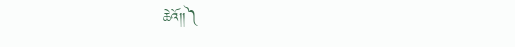ཆེའོ།།༽